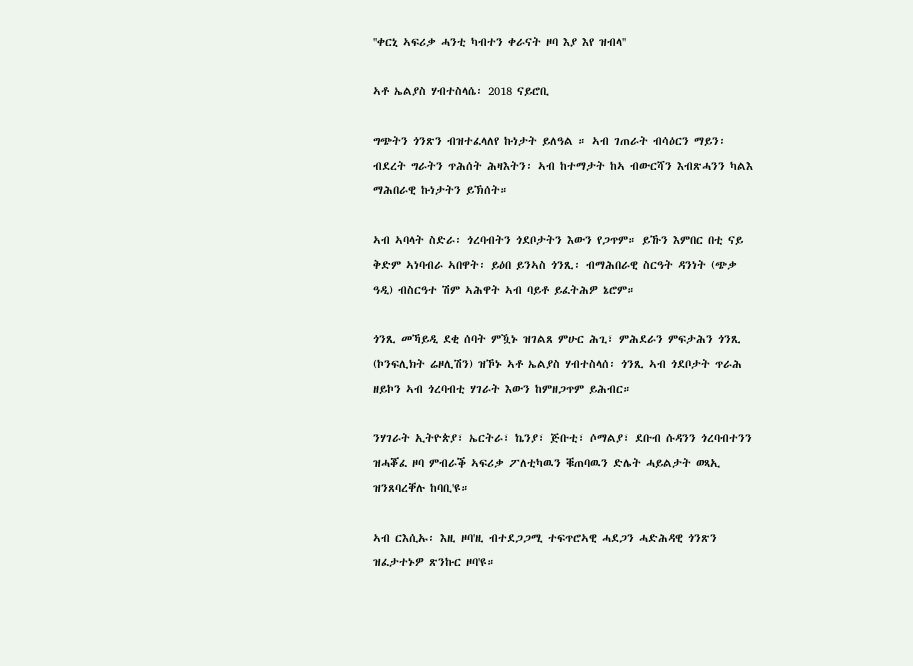''ቀርኒ ኣፍሪቃ ሓንቲ ካብተን ቀራናት ዞባ እያ እየ ዝብላ''

ኣቶ ኤልያስ ሃብተስላሴ፡ 2018 ናይሮቢ

ግጭትን ጎንጽን ብዝተፈላለየ ኩነታት ይለዓል ። ኣብ ገጠራት ብሳዕርን ማይን፡ ብደረት ግራትን ጥሕሰት ሕዛእትን፡ ኣብ ከተማታት ከኣ ብውርሻን እብጽሓንን ካልእ ማሕበራዊ ኩነታትን ይኽሰት።

ኣብ ኣባላት ስድራ፡ ጎረባብትን ጎደቦታትን እውን የጋጥም። ይኹን እምበር በቲ ናይ ቅድም ኣነባብራ ኣበዋት፡ ይዕበ ይንኣስ ጎንጺ፡ ብማሕበራዊ ስርዓት ዳንነት (ጭቃ ዓዲ) ብስርዓተ ሽም ኣሕዋት ኣብ ባይቶ ይፈትሕዎ ኔሮም።

ጎንጺ መኻይዲ ደቂ ሰባት ምዃኑ ዝገልጸ ምሁር ሕጊ፣ ምሕደራን ምፍታሕን ጎንጺ (ኮንፍሊክት ሬዞሊሽን) ዝኾኑ ኣቶ ኤልያስ ሃብተስላሰ፡ ጎንጺ ኣብ ጎደቦታት ጥራሕ ዘይኮን ኣብ ጎረባብቲ ሃገራት እውን ከምዘጋጥም ይሕብር።

ንሃገራት ኢትዮጵያ፣ ኤርትራ፣ ኬንያ፣ ጅቡቲ፣ ሶማልያ፣ ደቡብ ሱዳንን ጎረባብተንን ዝሓቖፈ ዞባ ምብራቕ ኣፍሪቃ ፖለቲካዉን ቑጠባዉን ድሌት ሓይልታት ወጻኢ ዝንጸባረቐሉ ከባቢ'ዩ።

ኣብ ርእሲኡ፡ እዚ ዞባ'ዚ ብተደጋጋሚ ተፍጥሮኣዊ ሓደጋን ሓድሕዳዊ ጎንጽን ዝፈታተኑዎ ጽንኩር ዞባ'ዩ።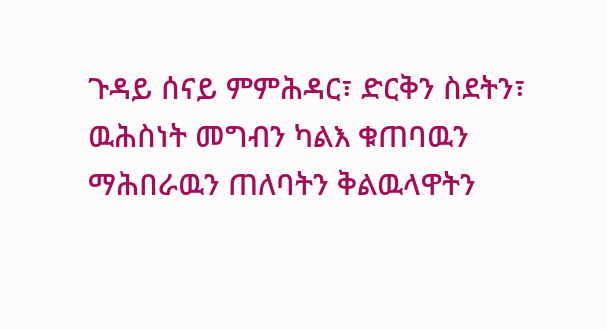ጉዳይ ሰናይ ምምሕዳር፣ ድርቅን ስደትን፣ ዉሕስነት መግብን ካልእ ቁጠባዉን ማሕበራዉን ጠለባትን ቅልዉላዋትን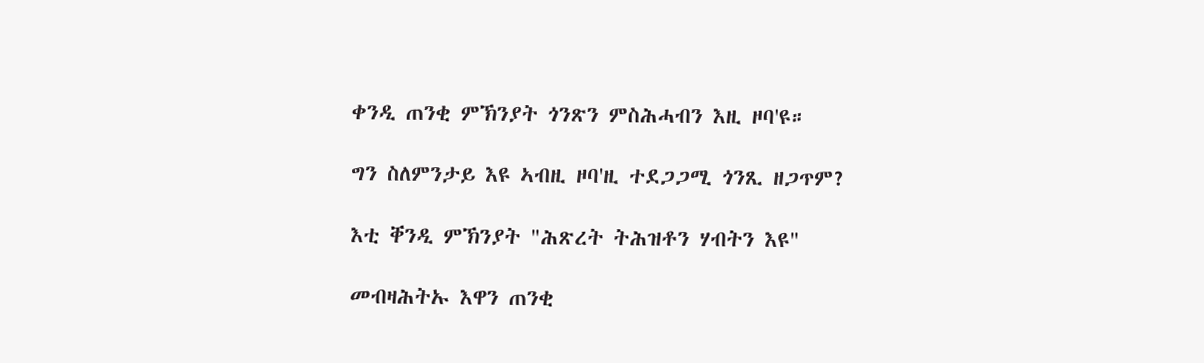ቀንዲ ጠንቂ ምኽንያት ጎንጽን ምስሕሓብን እዚ ዞባ'ዩ።

ግን ስለምንታይ እዩ ኣብዚ ዞባ'ዚ ተደጋጋሚ ጎንጺ ዘጋጥም?

እቲ ቐንዲ ምኽንያት "ሕጽረት ትሕዝቶን ሃብትን እዩ"

መብዛሕትኡ እዋን ጠንቂ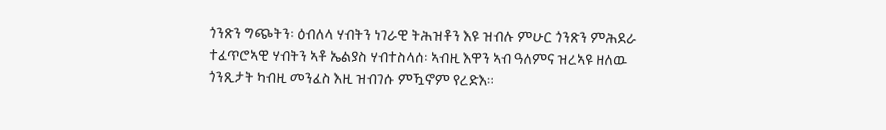ጎንጽን ግጭትን፡ ዕብለላ ሃብትን ነገራዊ ትሕዝቶን እዩ ዝብሉ ምሁር ጎንጽን ምሕደራ ተፈጥሮኣዊ ሃብትን ኣቶ ኤልያስ ሃብተስላሰ፡ ኣብዚ እዋን ኣብ ዓለምና ዝረኣዩ ዘለዉ ጎንጺታት ካብዚ መንፈስ እዚ ዝብገሱ ምዃኖም የረድእ።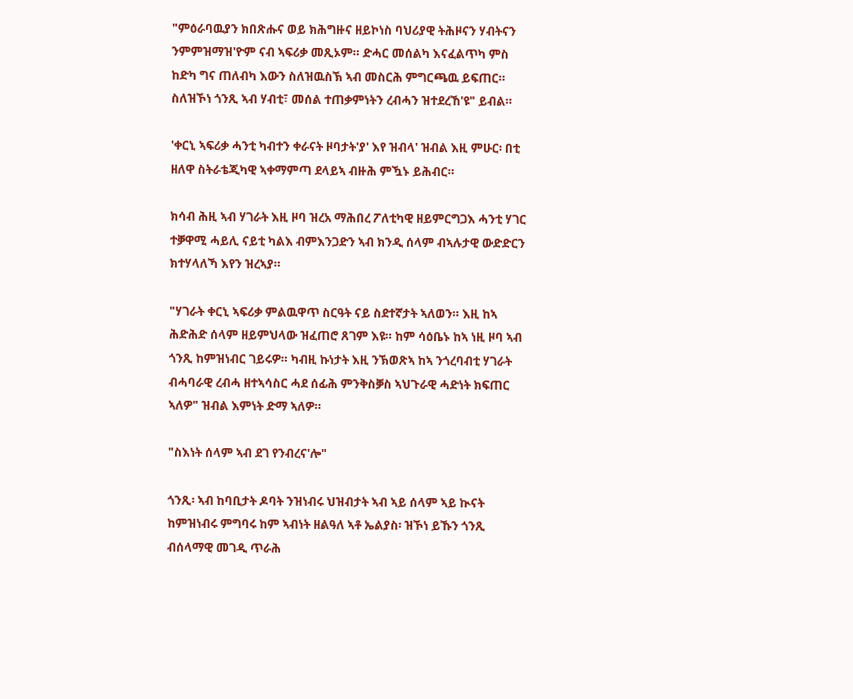"ምዕራባዉያን ክበጽሑና ወይ ክሕግዙና ዘይኮነስ ባህሪያዊ ትሕዞናን ሃብትናን ንምምዝማዝ'ዮም ናብ ኣፍሪቃ መጺኦም። ድሓር መሰልካ እናፈልጥካ ምስ ከድካ ግና ጠለብካ እውን ስለዝዉስኽ ኣብ መስርሕ ምግርጫዉ ይፍጠር። ስለዝኾነ ጎንጺ ኣብ ሃብቲ፣ መሰል ተጠቃምነትን ረብሓን ዝተደረኸ'ዩ" ይብል።

'ቀርኒ ኣፍሪቃ ሓንቲ ካብተን ቀራናት ዞባታት'ያ' እየ ዝብላ' ዝብል እዚ ምሁር፡ በቲ ዘለዋ ስትራቴጂካዊ ኣቀማምጣ ደላይኣ ብዙሕ ምዃኑ ይሕብር።

ክሳብ ሕዚ ኣብ ሃገራት እዚ ዞባ ዝረአ ማሕበረ ፖለቲካዊ ዘይምርግጋእ ሓንቲ ሃገር ተቓዋሚ ሓይሊ ናይቲ ካልእ ብምእንጋድን ኣብ ክንዲ ሰላም ብኣሉታዊ ውድድርን ክተሃላለኻ እየን ዝረኣያ።

"ሃገራት ቀርኒ ኣፍሪቃ ምልዉዋጥ ስርዓት ናይ ስደተኛታት ኣለወን። እዚ ከኣ ሕድሕድ ሰላም ዘይምህላው ዝፈጠሮ ጸገም እዩ። ከም ሳዕቤኑ ከኣ ነዚ ዞባ ኣብ ጎንጺ ከምዝነብር ገይሩዎ። ካብዚ ኩነታት እዚ ንኽወጽኣ ከኣ ንጎረባብቲ ሃገራት ብሓባራዊ ረብሓ ዘተኣሳስር ሓደ ሰፊሕ ምንቅስቓስ ኣህጉራዊ ሓድነት ክፍጠር ኣለዎ" ዝብል እምነት ድማ ኣለዎ።

"ስእነት ሰላም ኣብ ደገ የንብረና'ሎ"

ጎንጺ፡ ኣብ ከባቢታት ዶባት ንዝነብሩ ህዝብታት ኣብ ኣይ ሰላም ኣይ ኲናት ከምዝነብሩ ምግባሩ ከም ኣብነት ዘልዓለ ኣቶ ኤልያስ፡ ዝኾነ ይኹን ጎንጺ ብሰላማዊ መገዲ ጥራሕ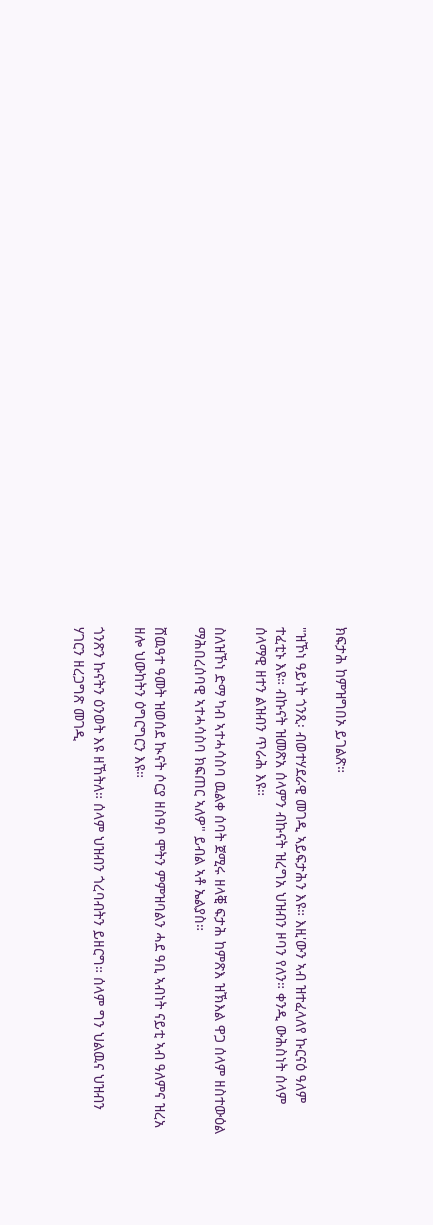ክፍታሕ ከምዝግበኦ ይገልጽ።

"ዝኾነ ዓይነት ጎንጺ፡ ብወተሃደራዊ መገዲ ኣይፍታሕን እዩ። እዚ'ውን ኣብ ዝተፈላለየ ኩርናዕ ዓለም ተፈቲኑ እዩ። ብኩናት ዝመጽአ ሰላምን ብኩናት ዝረግአ ህዝብን ዞባን የለን። ቀንዲ ውሕስነት ሰላም ሰላማዊ ዘተን ልዝብን ጥራሕ እዩ።

ስለዝኾነ ድማ ካብ ኣተሓሳስባ ዉልቀ ሰባት ጀሚሩ ዘላቒ ፍታሕ ከምጽእ ዝኽእል ዋጋ ሰላም ዘስተውዕል ማሕበረሰባዊ ኣተሓሳስባ ክፍጠር ኣለዎ" ይብል ኣቶ ኤልያስ።

ሸዉዓተ ዓመት ዝወሰደ ኲናት ሶርያ ዘስዓቦ ሞትን ምምዝባልን ሓደ ዓቢ ኣብነት ናይቲ ኣብ ዓለምና ዝረአ ዘሎ ህውከትን ዕግርግርን እዩ።

ጎንጽን ኩናትን ዕንወት እዩ ዘኸትለ። ሰላም ህዝብን ጎረባብትን ይዘርግ። ሰላም ግን ህልዉና ህዝብን ሃገርን ዘረጋግጽ መገዲ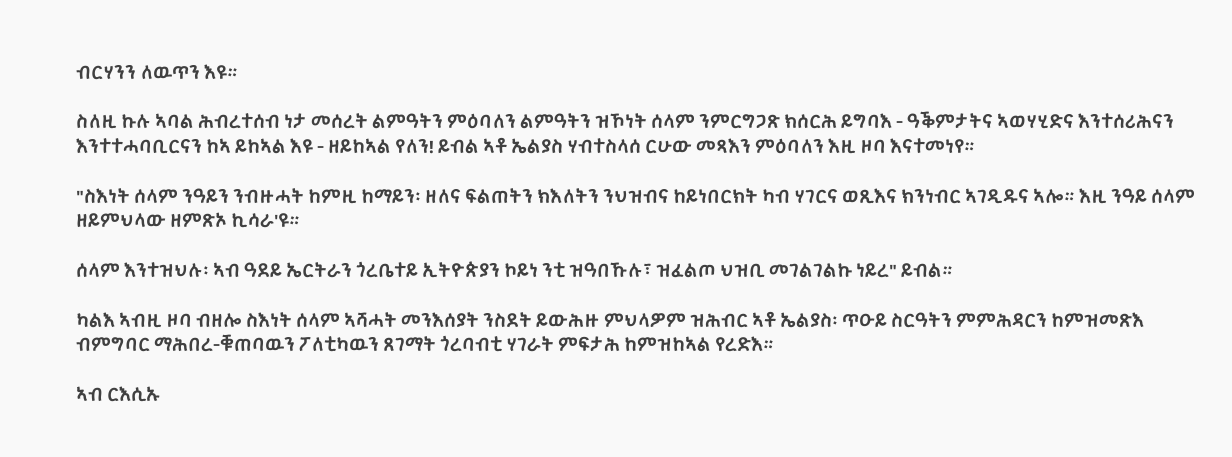ብርሃንን ለዉጥን እዩ።

ስለዚ ኩሉ ኣባል ሕብረተሰብ ነታ መሰረት ልምዓትን ምዕባለን ልምዓትን ዝኾነት ሰላም ንምርግጋጽ ክሰርሕ ይግባእ - ዓቕምታትና ኣወሃሂድና እንተሰሪሕናን እንተተሓባቢርናን ከኣ ይከኣል እዩ - ዘይከኣል የለን! ይብል ኣቶ ኤልያስ ሃብተስላሰ ርሁው መጻእን ምዕባለን እዚ ዞባ እናተመነየ።

"ስእነት ሰላም ንዓይን ንብዙሓት ከምዚ ከማይን፡ ዘለና ፍልጠትን ክእለትን ንህዝብና ከይነበርክት ካብ ሃገርና ወጺእና ክንነብር ኣገዲዱና ኣሎ። እዚ ንዓይ ሰላም ዘይምህላው ዘምጽኦ ኪሳራ'ዩ።

ሰላም እንተዝህሉ፡ ኣብ ዓደይ ኤርትራን ጎረቤተይ ኢትዮጵያን ኮይነ ንቲ ዝዓበኹሉ፣ ዝፈልጦ ህዝቢ መገልገልኩ ነይረ" ይብል።

ካልእ ኣብዚ ዞባ ብዘሎ ስእነት ሰላም ኣሻሓት መንእሰያት ንስደት ይውሕዙ ምህላዎም ዝሕብር ኣቶ ኤልያስ፡ ጥዑይ ስርዓትን ምምሕዳርን ከምዝመጽእ ብምግባር ማሕበረ-ቑጠባዉን ፖለቲካዉን ጸገማት ጎረባብቲ ሃገራት ምፍታሕ ከምዝከኣል የረድእ።

ኣብ ርእሲኡ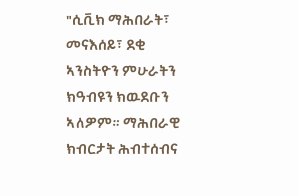"ሲቪክ ማሕበራት፣ መናእሰይ፣ ደቂ ኣንስትዮን ምሁራትን ክዓብዩን ክዉደቡን ኣለዎም። ማሕበራዊ ክብርታት ሕብተሰብና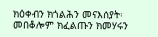ክዕቀብን ክጎልሕን መናእሰያት፡ መበቆሎም ክፈልጡን ክመሃሩን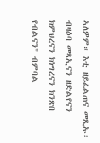ኣለዎም። እቲ ዘይፈልጠና መጺኡ፡ ብዛዕባ መጻኢናን ዘድልየናን ክምህረናን ክነግረናን ክንጽበ የብልናን" ብምባል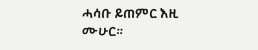ሓሳቡ ይጠምር እዚ ሙሁር።